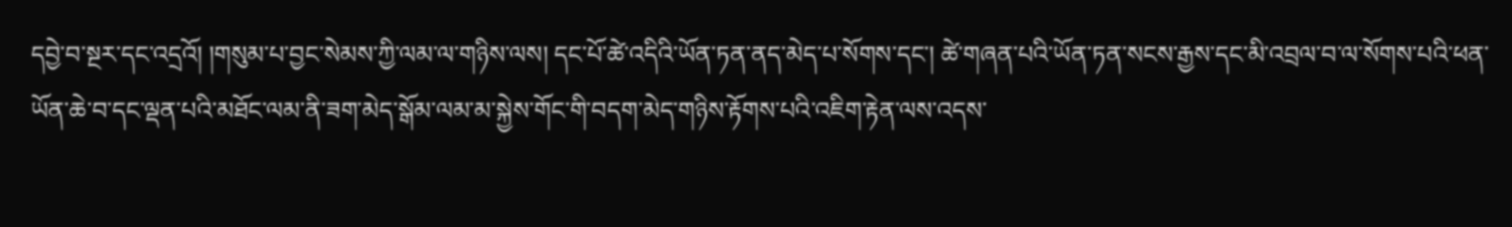དབྱེ་བ་སྔར་དང་འདྲའོ། །གསུམ་པ་བྱང་སེམས་ཀྱི་ལམ་ལ་གཉིས་ལས། དང་པོ་ཚེ་འདིའི་ཡོན་ཏན་ནད་མེད་པ་སོགས་དང་། ཚེ་གཞན་པའི་ཡོན་ཏན་སངས་རྒྱས་དང་མི་འབྲལ་བ་ལ་སོགས་པའི་ཕན་ཡོན་ཆེ་བ་དང་ལྡན་པའི་མཐོང་ལམ་ནི་ཟག་མེད་སྒོམ་ལམ་མ་སྐྱེས་གོང་གི་བདག་མེད་གཉིས་རྟོགས་པའི་འཇིག་རྟེན་ལས་འདས་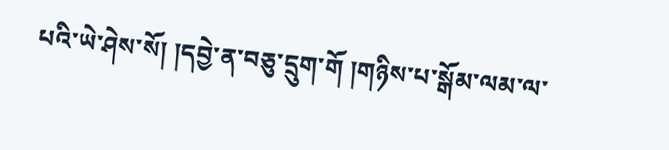པའི་ཡེ་ཤེས་སོ། །དབྱེ་ན་བཅུ་དྲུག་གོ །གཉིས་པ་སྒོམ་ལམ་ལ་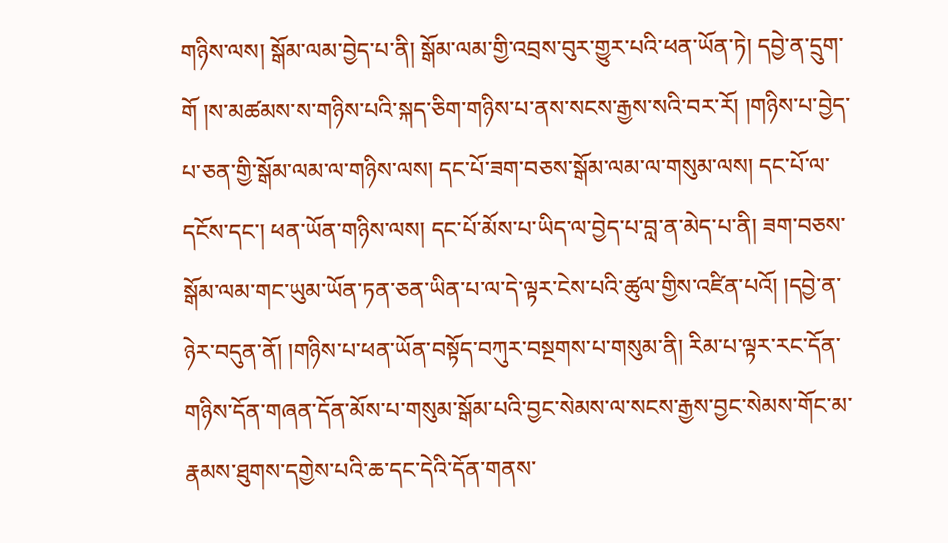གཉིས་ལས། སྒོམ་ལམ་བྱེད་པ་ནི། སྒོམ་ལམ་གྱི་འབྲས་བུར་གྱུར་པའི་ཕན་ཡོན་ཏེ། དབྱེ་ན་དྲུག་གོ །ས་མཚམས་ས་གཉིས་པའི་སྐད་ཅིག་གཉིས་པ་ནས་སངས་རྒྱས་སའི་བར་རོ། །གཉིས་པ་བྱེད་པ་ཅན་གྱི་སྒོམ་ལམ་ལ་གཉིས་ལས། དང་པོ་ཟག་བཅས་སྒོམ་ལམ་ལ་གསུམ་ལས། དང་པོ་ལ་དངོས་དང་། ཕན་ཡོན་གཉིས་ལས། དང་པོ་མོས་པ་ཡིད་ལ་བྱེད་པ་བླ་ན་མེད་པ་ནི། ཟག་བཅས་སྒོམ་ལམ་གང་ཡུམ་ཡོན་ཏན་ཅན་ཡིན་པ་ལ་དེ་ལྟར་ངེས་པའི་ཚུལ་གྱིས་འཛིན་པའོ། །དབྱེ་ན་ཉེར་བདུན་ནོ། །གཉིས་པ་ཕན་ཡོན་བསྟོད་བཀུར་བསྔགས་པ་གསུམ་ནི། རིམ་པ་ལྟར་རང་དོན་གཉིས་དོན་གཞན་དོན་མོས་པ་གསུམ་སྒོམ་པའི་བྱང་སེམས་ལ་སངས་རྒྱས་བྱང་སེམས་གོང་མ་རྣམས་ཐུགས་དགྱེས་པའི་ཆ་དང་དེའི་དོན་གནས་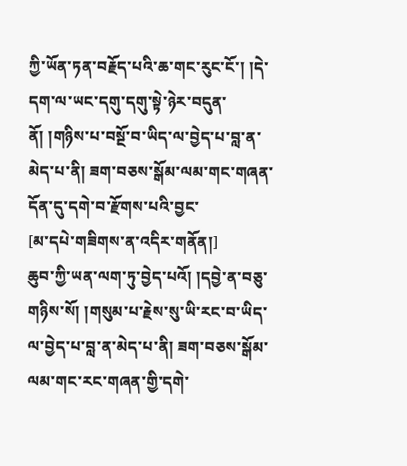ཀྱི་ཡོན་ཏན་བརྗོད་པའི་ཆ་གང་རུང་ངོ་། །དེ་དག་ལ་ཡང་དགུ་དགུ་སྟེ་ཉེར་བདུན་ནོ། །གཉིས་པ་བསྔོ་བ་ཡིད་ལ་བྱེད་པ་བླ་ན་མེད་པ་ནི། ཟག་བཅས་སྒོམ་ལམ་གང་གཞན་དོན་དུ་དགེ་བ་རྫོགས་པའི་བྱང་
[མ་དཔེ་གཟིགས་ན་འདིར་གནོན།]
ཆུབ་ཀྱི་ཡན་ལག་ཏུ་བྱེད་པའོ། །དབྱེ་ན་བཅུ་གཉིས་སོ། །གསུམ་པ་རྗེས་སུ་ཡི་རང་བ་ཡིད་ལ་བྱེད་པ་བླ་ན་མེད་པ་ནི། ཟག་བཅས་སྒོམ་ལམ་གང་རང་གཞན་གྱི་དགེ་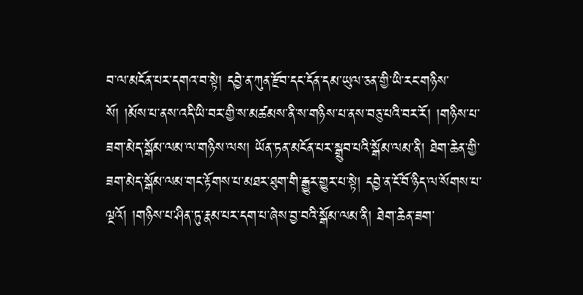བ་ལ་མངོན་པར་དགའ་བ་སྟེ། དབྱེ་ན་ཀུན་རྫོབ་དང་དོན་དམ་ཡུལ་ཅན་གྱི་ཡི་རང་གཉིས་སོ། །མོས་པ་ནས་འདི་ཡི་བར་གྱི་ས་མཚམས་ནི་ས་གཉིས་པ་ནས་བཅུ་པའི་བར་རོ། །གཉིས་པ་ཟག་མེད་སྒོམ་ལམ་ལ་གཉིས་ལས། ཡོན་ཏན་མངོན་པར་སྒྲུབ་པའི་སྒོམ་ལམ་ནི། ཐེག་ཆེན་གྱི་ཟག་མེད་སྒོམ་ལམ་གང་རྟོགས་པ་མཐར་ཐུག་གི་རྒྱུར་གྱུར་པ་སྟེ། དབྱེ་ན་ངོ་བོ་ཉིད་ལ་སོགས་པ་ལྔའོ། །གཉིས་པ་ཤིན་ཏུ་རྣམ་པར་དག་པ་ཞེས་བྱ་བའི་སྒོམ་ལམ་ནི། ཐེག་ཆེན་ཟག་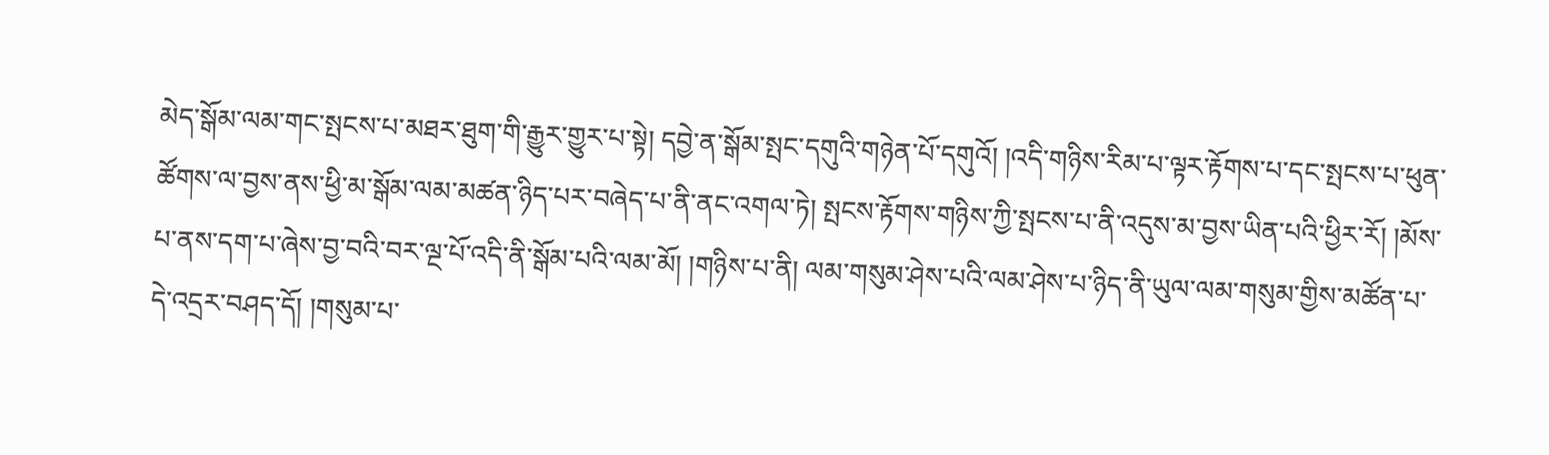མེད་སྒོམ་ལམ་གང་སྤངས་པ་མཐར་ཐུག་གི་རྒྱུར་གྱུར་པ་སྟེ། དབྱེ་ན་སྒོམ་སྤང་དགུའི་གཉེན་པོ་དགུའོ། །འདི་གཉིས་རིམ་པ་ལྟར་རྟོགས་པ་དང་སྤངས་པ་ཕུན་ཚོགས་ལ་བྱས་ནས་ཕྱི་མ་སྒོམ་ལམ་མཚན་ཉིད་པར་བཞེད་པ་ནི་ནང་འགལ་ཏེ། སྤངས་རྟོགས་གཉིས་ཀྱི་སྤངས་པ་ནི་འདུས་མ་བྱས་ཡིན་པའི་ཕྱིར་རོ། །མོས་པ་ནས་དག་པ་ཞེས་བྱ་བའི་བར་ལྔ་པོ་འདི་ནི་སྒོམ་པའི་ལམ་མོ། །གཉིས་པ་ནི། ལམ་གསུམ་ཤེས་པའི་ལམ་ཤེས་པ་ཉིད་ནི་ཡུལ་ལམ་གསུམ་གྱིས་མཚོན་པ་དེ་འདྲར་བཤད་དོ། །གསུམ་པ་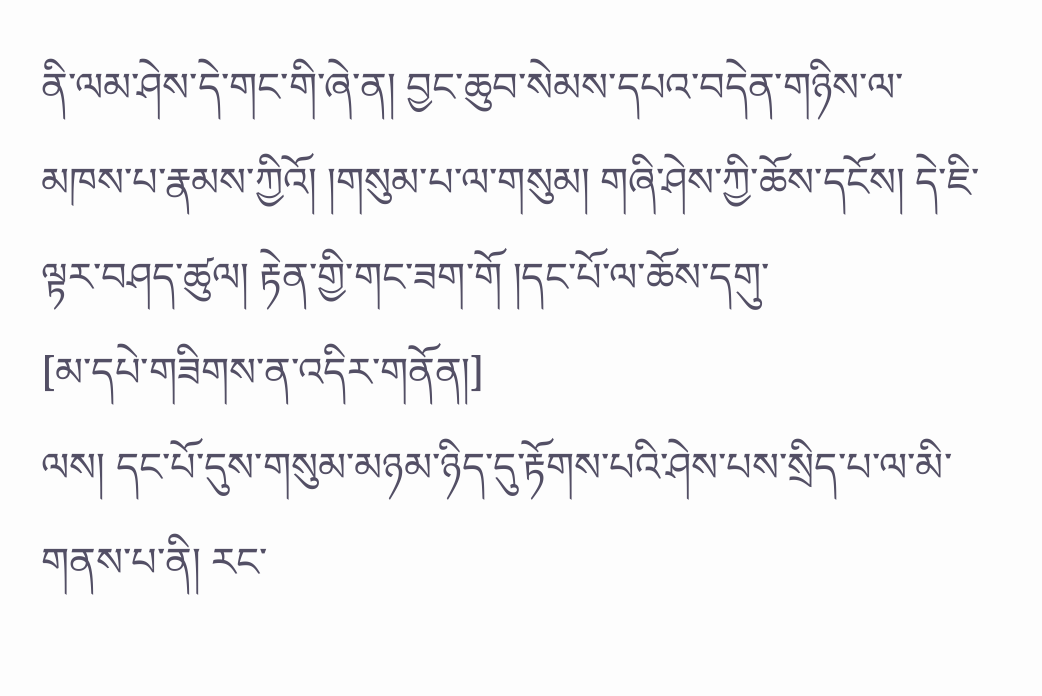ནི་ལམ་ཤེས་དེ་གང་གི་ཞེ་ན། བྱང་ཆུབ་སེམས་དཔའ་བདེན་གཉིས་ལ་མཁས་པ་རྣམས་ཀྱིའོ། །གསུམ་པ་ལ་གསུམ། གཞི་ཤེས་ཀྱི་ཆོས་དངོས། དེ་ཇི་ལྟར་བཤད་ཚུལ། རྟེན་གྱི་གང་ཟག་གོ །དང་པོ་ལ་ཆོས་དགུ་
[མ་དཔེ་གཟིགས་ན་འདིར་གནོན།]
ལས། དང་པོ་དུས་གསུམ་མཉམ་ཉིད་དུ་རྟོགས་པའི་ཤེས་པས་སྲིད་པ་ལ་མི་གནས་པ་ནི། རང་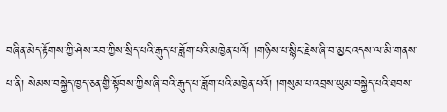བཞིན་མེད་རྟོགས་ཀྱི་ཤེས་རབ་ཀྱིས་སྲིད་པའི་རྒུད་པ་ཟློག་པའི་མཁྱེན་པའོ། །གཉིས་པ་སྙིང་རྗེས་ཞི་བ་མྱང་འདས་ལ་མི་གནས་པ་ནི། སེམས་བསྐྱེད་ཁྱད་ཅན་གྱི་སྟོབས་ཀྱིས་ཞི་བའི་རྒུད་པ་ཟློག་པའི་མཁྱེན་པའོ། །གསུམ་པ་འབྲས་ཡུམ་བསྐྱེད་པའི་ཐབས་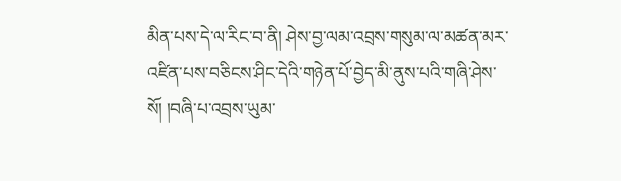མིན་པས་དེ་ལ་རིང་བ་ནི། ཤེས་བྱ་ལམ་འབྲས་གསུམ་ལ་མཚན་མར་འཛིན་པས་བཅིངས་ཤིང་དེའི་གཉེན་པོ་བྱེད་མི་ནུས་པའི་གཞི་ཤེས་སོ། །བཞི་པ་འབྲས་ཡུམ་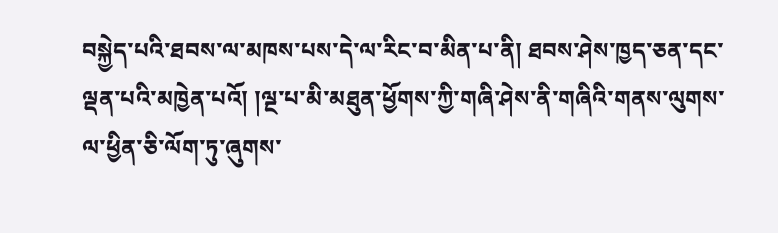བསྐྱེད་པའི་ཐབས་ལ་མཁས་པས་དེ་ལ་རིང་བ་མིན་པ་ནི། ཐབས་ཤེས་ཁྱད་ཅན་དང་ལྡན་པའི་མཁྱེན་པའོ། །ལྔ་པ་མི་མཐུན་ཕྱོགས་ཀྱི་གཞི་ཤེས་ནི་གཞིའི་གནས་ལུགས་ལ་ཕྱིན་ཅི་ལོག་ཏུ་ཞུགས་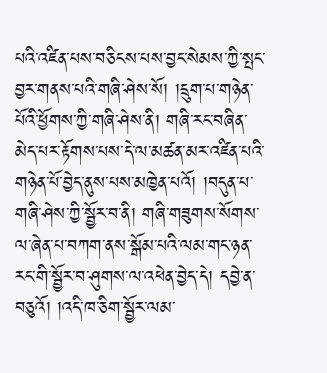པའི་འཛིན་པས་བཅིངས་པས་བྱང་སེམས་ཀྱི་སྤང་བྱར་གནས་པའི་གཞི་ཤེས་སོ། །དྲུག་པ་གཉེན་པོའི་ཕྱོགས་ཀྱི་གཞི་ཤེས་ནི། གཞི་རང་བཞིན་མེད་པར་རྟོགས་པས་དེ་ལ་མཚན་མར་འཛིན་པའི་གཉེན་པོ་བྱེད་ནུས་པས་མཁྱེན་པའོ། །བདུན་པ་གཞི་ཤེས་ཀྱི་སྦྱོར་བ་ནི། གཞི་གཟུགས་སོགས་ལ་ཞེན་པ་བཀག་ནས་སྒོམ་པའི་ལམ་གང་ཉན་རང་གི་སྦྱོར་བ་ཤུགས་ལ་འཕེན་བྱེད་དེ། དབྱེ་ན་བཅུའོ། །འདི་ཁ་ཅིག་སྦྱོར་ལམ་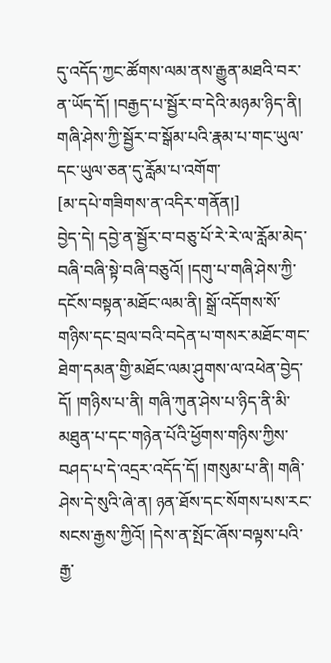དུ་འདོད་ཀྱང་ཚོགས་ལམ་ནས་རྒྱུན་མཐའི་བར་ན་ཡོད་དོ། །བརྒྱད་པ་སྦྱོར་བ་དེའི་མཉམ་ཉིད་ནི། གཞི་ཤེས་ཀྱི་སྦྱོར་བ་སྒོམ་པའི་རྣམ་པ་གང་ཡུལ་དང་ཡུལ་ཅན་དུ་རློམ་པ་འགོག་
[མ་དཔེ་གཟིགས་ན་འདིར་གནོན།]
བྱེད་དེ། དབྱེ་ན་སྦྱོར་བ་བཅུ་པོ་རེ་རེ་ལ་རློམ་མེད་བཞི་བཞི་སྟེ་བཞི་བཅུའོ། །དགུ་པ་གཞི་ཤེས་ཀྱི་དངོས་བསྟན་མཐོང་ལམ་ནི། སྒྲོ་འདོགས་སོ་གཉིས་དང་བྲལ་བའི་བདེན་པ་གསར་མཐོང་གང་ཐེག་དམན་གྱི་མཐོང་ལམ་ཤུགས་ལ་འཕེན་བྱེད་དོ། །གཉིས་པ་ནི། གཞི་ཀུན་ཤེས་པ་ཉིད་ནི་མི་མཐུན་པ་དང་གཉེན་པོའི་ཕྱོགས་གཉིས་ཀྱིས་བཤད་པ་དེ་འདྲར་འདོད་དོ། །གསུམ་པ་ནི། གཞི་ཤེས་དེ་སུའི་ཞེ་ན། ཉན་ཐོས་དང་སོགས་པས་རང་སངས་རྒྱས་ཀྱིའོ། །དེས་ན་སྤོང་ཞོས་བལྟས་པའི་རྒྱ་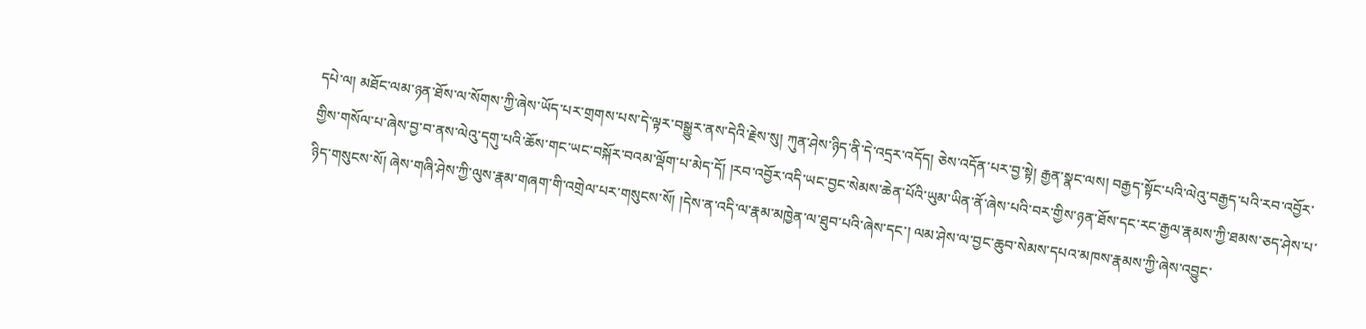དཔེ་ལ། མཐོང་ལམ་ཉན་ཐོས་ལ་སོགས་ཀྱི་ཞེས་ཡོད་པར་གྲགས་པས་དེ་ལྟར་བསྒྱུར་ནས་དེའི་རྗེས་སུ། ཀུན་ཤེས་ཉིད་ནི་དེ་འདྲར་འདོད། ཅེས་འདོན་པར་བྱ་སྟེ། རྒྱན་སྣང་ལས། བརྒྱད་སྟོང་པའི་ལེའུ་བརྒྱད་པའི་རབ་འབྱོར་གྱིས་གསོལ་པ་ཞེས་བྱ་བ་ནས་ལེའུ་དགུ་པའི་ཆོས་གང་ཡང་བསྐོར་བའམ་ལྡོག་པ་མེད་དོ། །རབ་འབྱོར་འདི་ཡང་བྱང་སེམས་ཆེན་པོའི་ཡུམ་ཡིན་ནོ་ཞེས་པའི་བར་གྱིས་ཉན་ཐོས་དང་རང་རྒྱལ་རྣམས་ཀྱི་ཐམས་ཅད་ཤེས་པ་ཉིད་གསུངས་སོ། ཞེས་གཞི་ཤེས་ཀྱི་ལུས་རྣམ་གཞག་གི་འགྲེལ་པར་གསུངས་སོ། །དེས་ན་འདི་ལ་རྣམ་མཁྱེན་ལ་ཐུབ་པའི་ཞེས་དང་། ལམ་ཤེས་ལ་བྱང་ཆུབ་སེམས་དཔའ་མཁས་རྣམས་ཀྱི་ཞེས་འབྱུང་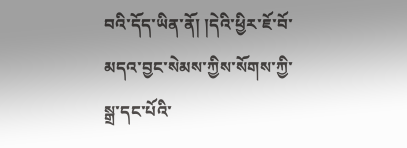བའི་དོད་ཡིན་ནོ། །དེའི་ཕྱིར་ཇོ་བོ་མདའ་བྱང་སེམས་ཀྱིས་སོགས་ཀྱི་སྒྲ་དང་པོའི་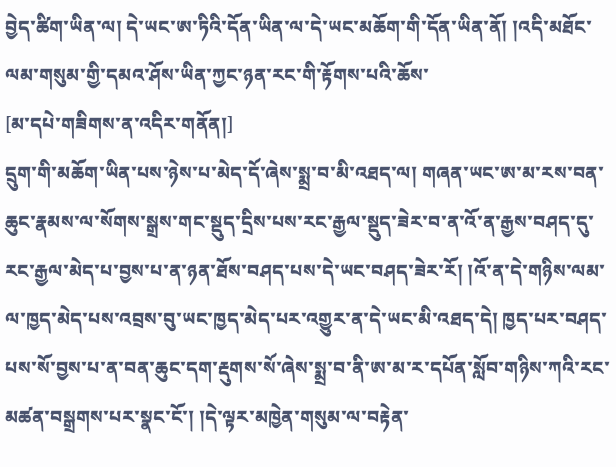བྱེད་ཚིག་ཡིན་ལ། དེ་ཡང་ཨ་ཏིའི་དོན་ཡིན་ལ་དེ་ཡང་མཆོག་གི་དོན་ཡིན་ནོ། །འདི་མཐོང་ལམ་གསུམ་གྱི་དམའ་ཤོས་ཡིན་ཀྱང་ཉན་རང་གི་རྟོགས་པའི་ཆོས་
[མ་དཔེ་གཟིགས་ན་འདིར་གནོན།]
དྲུག་གི་མཆོག་ཡིན་པས་ཉེས་པ་མེད་དོ་ཞེས་སྨྲ་བ་མི་འཐད་ལ། གཞན་ཡང་ཨ་མ་རས་བན་ཆུང་རྣམས་ལ་སོགས་སྒྲས་གང་སྡུད་དྲིས་པས་རང་རྒྱལ་སྡུད་ཟེར་བ་ན་འོ་ན་རྒྱས་བཤད་དུ་རང་རྒྱལ་མེད་པ་བྱས་པ་ན་ཉན་ཐོས་བཤད་པས་དེ་ཡང་བཤད་ཟེར་རོ། །འོ་ན་དེ་གཉིས་ལམ་ལ་ཁྱད་མེད་པས་འབྲས་བུ་ཡང་ཁྱད་མེད་པར་འགྱུར་ན་དེ་ཡང་མི་འཐད་དེ། ཁྱད་པར་བཤད་པས་སོ་བྱས་པ་ན་བན་ཆུང་དག་རྡུགས་སོ་ཞེས་སྨྲ་བ་ནི་ཨ་མ་ར་དཔོན་སློབ་གཉིས་ཀའི་རང་མཚན་བསྒྲགས་པར་སྣང་ངོ་། །དེ་ལྟར་མཁྱེན་གསུམ་ལ་བརྟེན་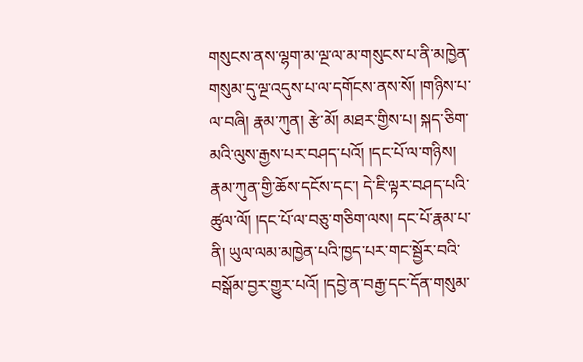གསུངས་ནས་ལྷག་མ་ལྔ་ལ་མ་གསུངས་པ་ནི་མཁྱེན་གསུམ་དུ་ལྔ་འདུས་པ་ལ་དགོངས་ནས་སོ། །གཉིས་པ་ལ་བཞི། རྣམ་ཀུན། རྩེ་མོ། མཐར་གྱིས་པ། སྐད་ཅིག་མའི་ལུས་རྒྱས་པར་བཤད་པའོ། །དང་པོ་ལ་གཉིས། རྣམ་ཀུན་གྱི་ཆོས་དངོས་དང་། དེ་ཇི་ལྟར་བཤད་པའི་ཚུལ་ལོ། །དང་པོ་ལ་བཅུ་གཅིག་ལས། དང་པོ་རྣམ་པ་ནི། ཡུལ་ལམ་མཁྱེན་པའི་ཁྱད་པར་གང་སྦྱོར་བའི་བསྒོམ་བྱར་གྱུར་པའོ། །དབྱེ་ན་བརྒྱ་དང་དོན་གསུམ་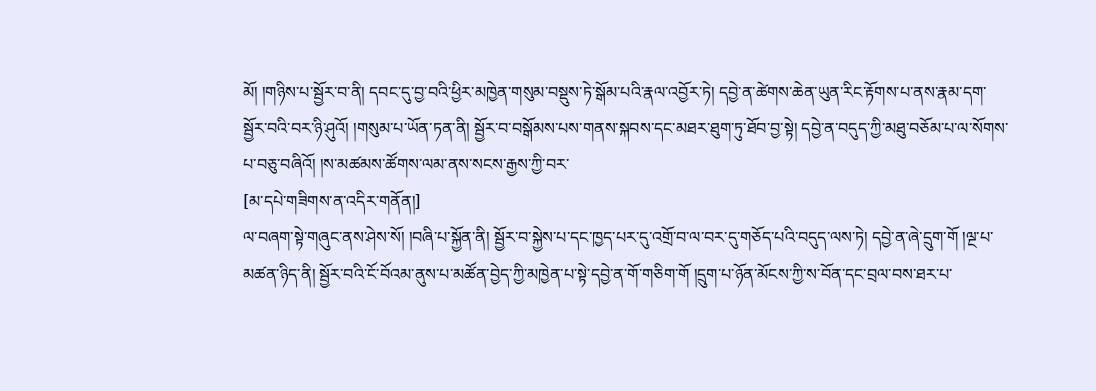མོ། །གཉིས་པ་སྦྱོར་བ་ནི། དབང་དུ་བྱ་བའི་ཕྱིར་མཁྱེན་གསུམ་བསྡུས་ཏེ་སྒོམ་པའི་རྣལ་འབྱོར་ཏེ། དབྱེ་ན་ཚེགས་ཆེན་ཡུན་རིང་རྟོགས་པ་ནས་རྣམ་དག་སྦྱོར་བའི་བར་ཉི་ཤུའོ། །གསུམ་པ་ཡོན་ཏན་ནི། སྦྱོར་བ་བསྒོམས་པས་གནས་སྐབས་དང་མཐར་ཐུག་ཏུ་ཐོབ་བྱ་སྟེ། དབྱེ་ན་བདུད་ཀྱི་མཐུ་བཅོམ་པ་ལ་སོགས་པ་བཅུ་བཞིའོ། །ས་མཚམས་ཚོགས་ལམ་ནས་སངས་རྒྱས་ཀྱི་བར་
[མ་དཔེ་གཟིགས་ན་འདིར་གནོན།]
ལ་བཞག་སྟེ་གཞུང་ནས་ཤེས་སོ། །བཞི་པ་སྐྱོན་ནི། སྦྱོར་བ་སྐྱེས་པ་དང་ཁྱད་པར་དུ་འགྲོ་བ་ལ་བར་དུ་གཅོད་པའི་བདུད་ལས་ཏེ། དབྱེ་ན་ཞེ་དྲུག་གོ །ལྔ་པ་མཚན་ཉིད་ནི། སྦྱོར་བའི་ངོ་བོའམ་ནུས་པ་མཚོན་བྱེད་ཀྱི་མཁྱེན་པ་སྟེ་དབྱེ་ན་གོ་གཅིག་གོ །དྲུག་པ་ཉོན་མོངས་ཀྱི་ས་བོན་དང་བྲལ་བས་ཐར་པ་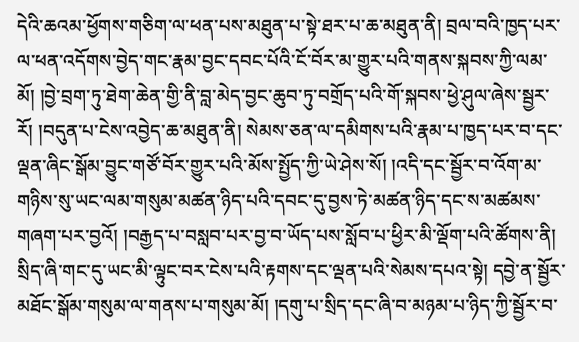དེའི་ཆའམ་ཕྱོགས་གཅིག་ལ་ཕན་པས་མཐུན་པ་སྟེ་ཐར་པ་ཆ་མཐུན་ནི། བྲལ་བའི་ཁྱད་པར་ལ་ཕན་འདོགས་བྱེད་གང་རྣམ་བྱང་དབང་པོའི་ངོ་བོར་མ་གྱུར་པའི་གནས་སྐབས་ཀྱི་ལམ་མོ། །བྱེ་བྲག་ཏུ་ཐེག་ཆེན་གྱི་ནི་བླ་མེད་བྱང་ཆུབ་ཏུ་བགྲོད་པའི་གོ་སྐབས་ཕྱེ་ཤུལ་ཞེས་སྦྱར་རོ། །བདུན་པ་ངེས་འབྱེད་ཆ་མཐུན་ནི། སེམས་ཅན་ལ་དམིགས་པའི་རྣམ་པ་ཁྱད་པར་བ་དང་ལྡན་ཞིང་སྒོམ་བྱུང་གཙོ་བོར་གྱུར་པའི་མོས་སྤྱོད་ཀྱི་ཡེ་ཤེས་སོ། །འདི་དང་སྦྱོར་བ་འོག་མ་གཉིས་སུ་ཡང་ལམ་གསུམ་མཚན་ཉིད་པའི་དབང་དུ་བྱས་ཏེ་མཚན་ཉིད་དང་ས་མཚམས་གཞག་པར་བྱའོ། །བརྒྱད་པ་བསླབ་པར་བྱ་བ་ཡོད་པས་སློབ་པ་ཕྱིར་མི་ལྡོག་པའི་ཚོགས་ནི། སྲིད་ཞི་གང་དུ་ཡང་མི་ལྟུང་བར་ངེས་པའི་རྟགས་དང་ལྡན་པའི་སེམས་དཔའ་སྟེ། དབྱེ་ན་སྦྱོར་མཐོང་སྒོམ་གསུམ་ལ་གནས་པ་གསུམ་མོ། །དགུ་པ་སྲིད་དང་ཞི་བ་མཉམ་པ་ཉིད་ཀྱི་སྦྱོར་བ་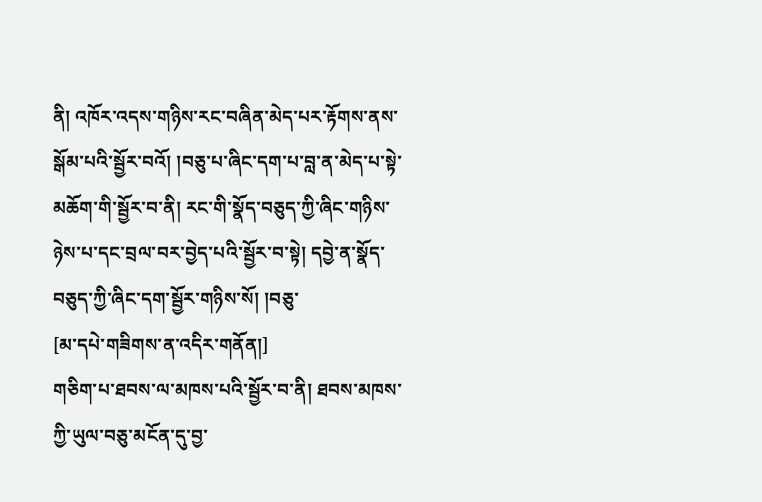ནི། འཁོར་འདས་གཉིས་རང་བཞིན་མེད་པར་རྟོགས་ནས་སྒོམ་པའི་སྦྱོར་བའོ། །བཅུ་པ་ཞིང་དག་པ་བླ་ན་མེད་པ་སྟེ་མཆོག་གི་སྦྱོར་བ་ནི། རང་གི་སྣོད་བཅུད་ཀྱི་ཞིང་གཉིས་ཉེས་པ་དང་བྲལ་བར་བྱེད་པའི་སྦྱོར་བ་སྟེ། དབྱེ་ན་སྣོད་བཅུད་ཀྱི་ཞིང་དག་སྦྱོར་གཉིས་སོ། །བཅུ་
[མ་དཔེ་གཟིགས་ན་འདིར་གནོན།]
གཅིག་པ་ཐབས་ལ་མཁས་པའི་སྦྱོར་བ་ནི། ཐབས་མཁས་ཀྱི་ཡུལ་བཅུ་མངོན་དུ་བྱ་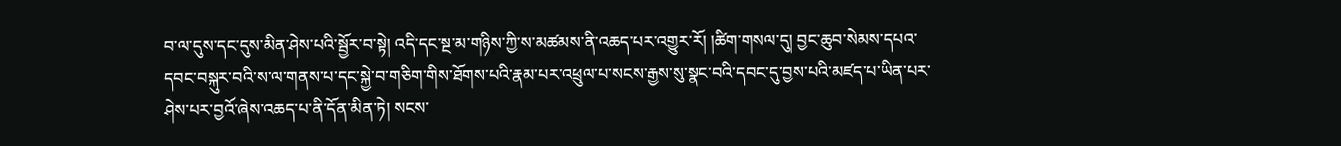བ་ལ་དུས་དང་དུས་མིན་ཤེས་པའི་སྦྱོར་བ་སྟེ། འདི་དང་སྔ་མ་གཉིས་ཀྱི་ས་མཚམས་ནི་འཆད་པར་འགྱུར་རོ། །ཚིག་གསལ་དུ། བྱང་ཆུབ་སེམས་དཔའ་དབང་བསྐུར་བའི་ས་ལ་གནས་པ་དང་སྐྱེ་བ་གཅིག་གིས་ཐོགས་པའི་རྣམ་པར་འཕྲུལ་པ་སངས་རྒྱས་སུ་སྣང་བའི་དབང་དུ་བྱས་པའི་མཛད་པ་ཡིན་པར་ཤེས་པར་བྱའོ་ཞེས་འཆད་པ་ནི་དོན་མིན་ཏེ། སངས་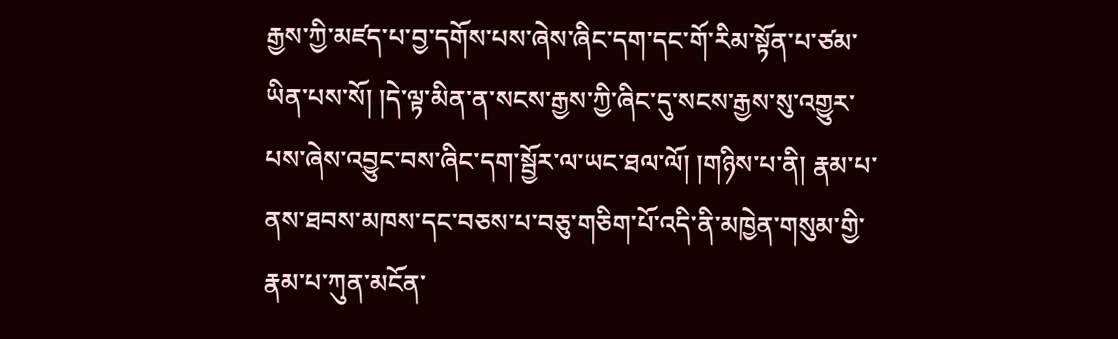རྒྱས་ཀྱི་མཛད་པ་བྱ་དགོས་པས་ཞེས་ཞིང་དག་དང་གོ་རིམ་སྟོན་པ་ཙམ་ཡིན་པས་སོ། །དེ་ལྟ་མིན་ན་སངས་རྒྱས་ཀྱི་ཞིང་དུ་སངས་རྒྱས་སུ་འགྱུར་པས་ཞེས་འབྱུང་བས་ཞིང་དག་སྦྱོར་ལ་ཡང་ཐལ་ལོ། །གཉིས་པ་ནི། རྣམ་པ་ནས་ཐབས་མཁས་དང་བཅས་པ་བཅུ་གཅིག་པོ་འདི་ནི་མཁྱེན་གསུམ་གྱི་རྣམ་པ་ཀུན་མངོན་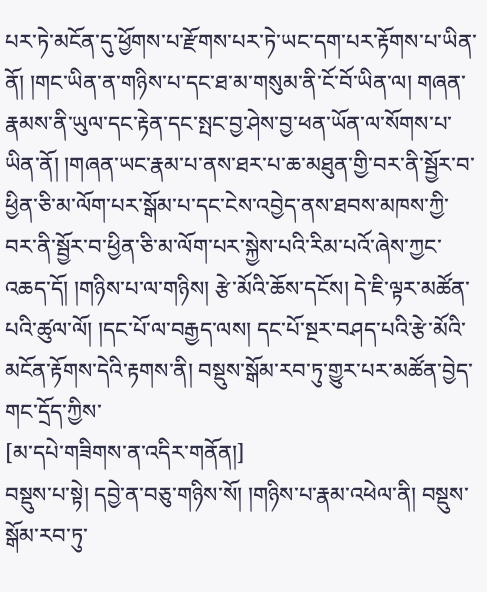པར་ཏེ་མངོན་དུ་ཕྱོགས་པ་རྫོགས་པར་ཏེ་ཡང་དག་པར་རྟོགས་པ་ཡིན་ནོ། །གང་ཡིན་ན་གཉིས་པ་དང་ཐ་མ་གསུམ་ནི་ངོ་བོ་ཡིན་ལ། གཞན་རྣམས་ནི་ཡུལ་དང་རྟེན་དང་སྤང་བྱ་ཤེས་བྱ་ཕན་ཡོན་ལ་སོགས་པ་ཡིན་ནོ། །གཞན་ཡང་རྣམ་པ་ནས་ཐར་པ་ཆ་མཐུན་གྱི་བར་ནི་སྦྱོར་བ་ཕྱིན་ཅི་མ་ལོག་པར་སྒོམ་པ་དང་ངེས་འབྱེད་ནས་ཐབས་མཁས་ཀྱི་བར་ནི་སྦྱོར་བ་ཕྱིན་ཅི་མ་ལོག་པར་སྐྱེས་པའི་རིམ་པའོ་ཞེས་ཀྱང་འཆད་དོ། །གཉིས་པ་ལ་གཉིས། རྩེ་མོའི་ཆོས་དངོས། དེ་ཇི་ལྟར་མཚོན་པའི་ཚུལ་ལོ། །དང་པོ་ལ་བརྒྱད་ལས། དང་པོ་སྔར་བཤད་པའི་རྩེ་མོའི་མངོན་རྟོགས་དེའི་རྟགས་ནི། བསྡུས་སྒོམ་རབ་ཏུ་གྱུར་པར་མཚོན་བྱེད་གང་དྲོད་ཀྱིས་
[མ་དཔེ་གཟིགས་ན་འདིར་གནོན།]
བསྡུས་པ་སྟེ། དབྱེ་ན་བཅུ་གཉིས་སོ། །གཉིས་པ་རྣམ་འཕེལ་ནི། བསྡུས་སྒོམ་རབ་ཏུ་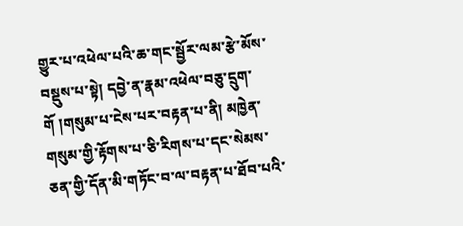གྱུར་པ་འཕེལ་པའི་ཆ་གང་སྦྱོར་ལམ་རྩེ་མོས་བསྡུས་པ་སྟེ། དབྱེ་ན་རྣམ་འཕེལ་བཅུ་དྲུག་གོ །གསུམ་པ་ངེས་པར་བརྟན་པ་ནི། མཁྱེན་གསུམ་གྱི་རྟོགས་པ་ཅི་རིགས་པ་དང་སེམས་ཅན་གྱི་དོན་མི་གཏོང་བ་ལ་བརྟན་པ་ཐོབ་པའི་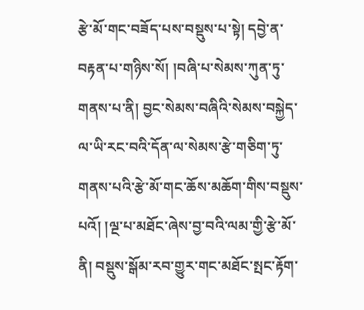རྩེ་མོ་གང་བཟོད་པས་བསྡུས་པ་སྟེ། དབྱེ་ན་བརྟན་པ་གཉིས་སོ། །བཞི་པ་སེམས་ཀུན་ཏུ་གནས་པ་ནི། བྱང་སེམས་བཞིའི་སེམས་བསྐྱེད་ལ་ཡི་རང་བའི་དོན་ལ་སེམས་རྩེ་གཅིག་ཏུ་གནས་པའི་རྩེ་མོ་གང་ཆོས་མཆོག་གིས་བསྡུས་པའོ། །ལྔ་པ་མཐོང་ཞེས་བྱ་བའི་ལམ་གྱི་རྩེ་མོ་ནི། བསྡུས་སྒོམ་རབ་གྱུར་གང་མཐོང་སྤང་རྟོག་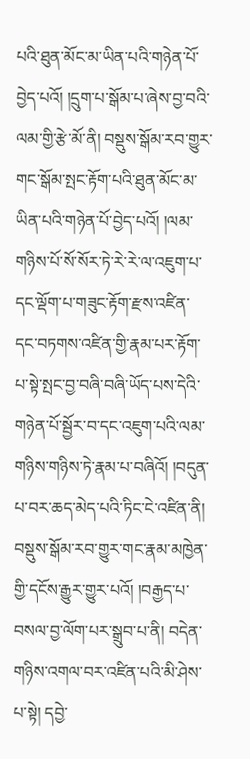པའི་ཐུན་མོང་མ་ཡིན་པའི་གཉེན་པོ་བྱེད་པའོ། །དྲུག་པ་སྒོམ་པ་ཞེས་བྱ་བའི་ལམ་གྱི་རྩེ་མོ་ནི། བསྡུས་སྒོམ་རབ་གྱུར་གང་སྒོམ་སྤང་རྟོག་པའི་ཐུན་མོང་མ་ཡིན་པའི་གཉེན་པོ་བྱེད་པའོ། །ལམ་གཉིས་པོ་སོ་སོར་ཏེ་རེ་རེ་ལ་འཇུག་པ་དང་ལྡོག་པ་གཟུང་རྟོག་རྫས་འཛིན་དང་བཏགས་འཛིན་གྱི་རྣམ་པར་རྟོག་པ་སྟེ་སྤང་བྱ་བཞི་བཞི་ཡོད་པས་དེའི་གཉེན་པོ་སྦྱོར་བ་དང་འཇུག་པའི་ལམ་གཉིས་གཉིས་ཏེ་རྣམ་པ་བཞིའོ། །བདུན་པ་བར་ཆད་མེད་པའི་ཏིང་ངེ་འཛིན་ནི། བསྡུས་སྒོམ་རབ་གྱུར་གང་རྣམ་མཁྱེན་གྱི་དངོས་རྒྱུར་གྱུར་པའོ། །བརྒྱད་པ་བསལ་བྱ་ལོག་པར་སྒྲུབ་པ་ནི། བདེན་གཉིས་འགལ་བར་འཛིན་པའི་མི་ཤེས་པ་སྟེ། དབྱེ་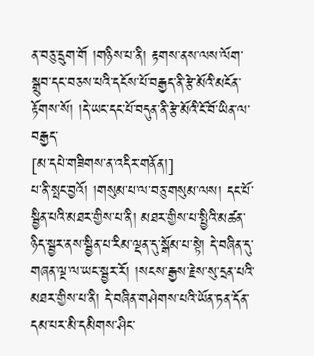ན་བཅུ་དྲུག་གོ །གཉིས་པ་ནི། རྟགས་ནས་ལས་ལོག་སྒྲུབ་དང་བཅས་པའི་དངོས་པོ་བརྒྱད་ནི་རྩེ་མོའི་མངོན་རྟོགས་སོ། །དེ་ཡང་དང་པོ་བདུན་ནི་རྩེ་མོའི་ངོ་བོ་ཡིན་ལ་བརྒྱད་
[མ་དཔེ་གཟིགས་ན་འདིར་གནོན།]
པ་ནི་སྤང་བྱའོ། །གསུམ་པ་ལ་བཅུ་གསུམ་ལས། དང་པོ་སྦྱིན་པའི་མཐར་གྱིས་པ་ནི། མཐར་གྱིས་པ་སྤྱིའི་མཚན་ཉིད་སྦྱར་ནས་སྦྱིན་པ་རིམ་ལྡན་དུ་སྒོམ་པ་སྟེ། དེ་བཞིན་དུ་གཞན་ལྔ་ལ་ཡང་སྦྱར་རོ། །སངས་རྒྱས་རྗེས་སུ་དྲན་པའི་མཐར་གྱིས་པ་ནི། དེ་བཞིན་གཤེགས་པའི་ཡོན་ཏན་དོན་དམ་པར་མི་དམིགས་ཤིང་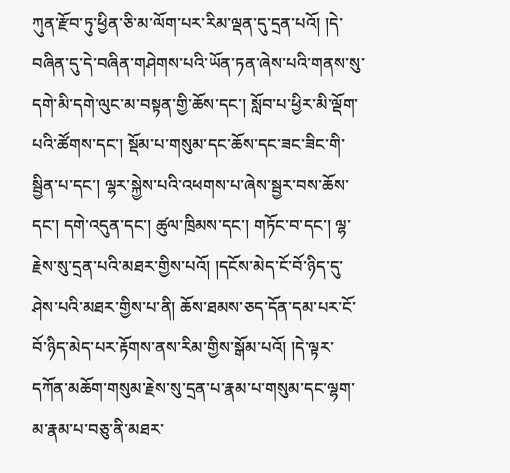ཀུན་རྫོབ་ཏུ་ཕྱིན་ཅི་མ་ལོག་པར་རིམ་ལྡན་དུ་དྲན་པའོ། །དེ་བཞིན་དུ་དེ་བཞིན་གཤེགས་པའི་ཡོན་ཏན་ཞེས་པའི་གནས་སུ་དགེ་མི་དགེ་ལུང་མ་བསྟན་གྱི་ཆོས་དང་། སློབ་པ་ཕྱིར་མི་ལྡོག་པའི་ཚོགས་དང་། སྡོམ་པ་གསུམ་དང་ཆོས་དང་ཟང་ཟིང་གི་སྦྱིན་པ་དང་། ལྷར་སྐྱེས་པའི་འཕགས་པ་ཞེས་སྦྱར་བས་ཆོས་དང་། དགེ་འདུན་དང་། ཚུལ་ཁྲིམས་དང་། གཏོང་བ་དང་། ལྷ་རྗེས་སུ་དྲན་པའི་མཐར་གྱིས་པའོ། །དངོས་མེད་ངོ་བོ་ཉིད་དུ་ཤེས་པའི་མཐར་གྱིས་པ་ནི། ཆོས་ཐམས་ཅད་དོན་དམ་པར་ངོ་བོ་ཉིད་མེད་པར་རྟོགས་ནས་རིམ་གྱིས་སྒོམ་པའོ། །དེ་ལྟར་དཀོན་མཆོག་གསུམ་རྗེས་སུ་དྲན་པ་རྣམ་པ་གསུམ་དང་ལྷག་མ་རྣམ་པ་བཅུ་ནི་མཐར་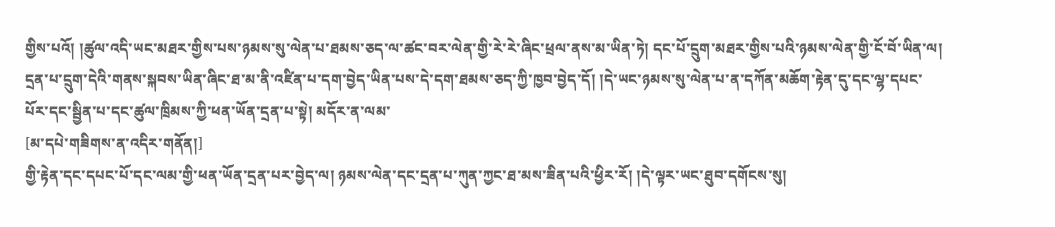གྱིས་པའོ། །ཚུལ་འདི་ཡང་མཐར་གྱིས་པས་ཉམས་སུ་ལེན་པ་ཐམས་ཅད་ལ་ཚང་བར་ལེན་གྱི་རེ་རེ་ཞིང་ཕྲལ་ནས་མ་ཡིན་ཏེ། དང་པོ་དྲུག་མཐར་གྱིས་པའི་ཉམས་ལེན་གྱི་ངོ་བོ་ཡིན་ལ། དྲན་པ་དྲུག་དེའི་གནས་སྐབས་ཡིན་ཞིང་ཐ་མ་ནི་འཛིན་པ་དག་བྱེད་ཡིན་པས་དེ་དག་ཐམས་ཅད་ཀྱི་ཁྱབ་བྱེད་དོ། །དེ་ཡང་ཉམས་སུ་ལེན་པ་ན་དཀོན་མཆོག་རྟེན་དུ་དང་ལྷ་དཔང་པོར་དང་སྦྱིན་པ་དང་ཚུལ་ཁྲིམས་ཀྱི་ཕན་ཡོན་དྲན་པ་སྟེ། མདོར་ན་ལམ་
[མ་དཔེ་གཟིགས་ན་འདིར་གནོན།]
གྱི་རྟེན་དང་དཔང་པོ་དང་ལམ་གྱི་ཕན་ཡོན་དྲན་པར་བྱེད་ལ། ཉམས་ལེན་དང་དྲན་པ་ཀུན་ཀྱང་ཐ་མས་ཟིན་པའི་ཕྱིར་རོ། །དེ་ལྟར་ཡང་ཐུབ་དགོངས་སུ།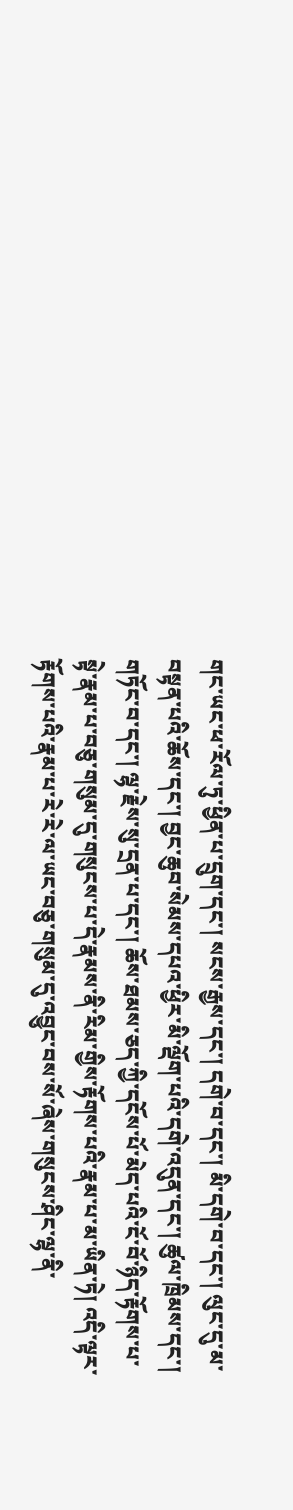གང་ཡང་ཕ་རོལ་ཏུ་ཕྱིན་པ་དྲུག་དང་། སངས་རྒྱས་དང་། དགེ་བ་དང་། མི་དགེ་བ་དང་། ལུང་དུ་མ་བསྟན་པའི་ཆོས་དང་། བྱང་ཆུབ་སེམས་དཔའ་ཕྱིར་མི་ལྡོག་པའི་དགེ་འདུན་དང་། ཚུལ་ཁྲིམས་དང་། གཏོང་བ་དང་། ལྷ་རྗེས་སུ་དྲན་པ་དང་། ཆོས་ཐམས་ཅད་ཀྱི་དངོས་པོ་མེད་པའི་ངོ་བོ་ཉིད་རྟོགས་པ་སྟེ་རྣམ་པ་བཅུ་གསུམ་དུ་གསུངས་པ་དེ་རྣམས་ནི་རིམ་གྱིས་རྟོགས་པའི་རྣམ་པ་མ་ཡིན་ཏེ། འདི་ལྟར་རྟོགས་པའི་རྣམ་པ་རེ་རེ་ལ་ཡང་བཅུ་གསུམ་དུ་འབྱུང་བས་སོ་ཞེས་གསུངས་ཤིང་ལྷ་ནི་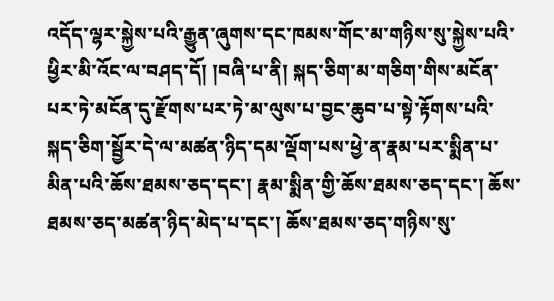འདོད་ལྷར་སྐྱེས་པའི་རྒྱུན་ཞུགས་དང་ཁམས་གོང་མ་གཉིས་སུ་སྐྱེས་པའི་ཕྱིར་མི་འོང་ལ་བཤད་དོ། །བཞི་པ་ནི། སྐད་ཅིག་མ་གཅིག་གིས་མངོན་པར་ཏེ་མངོན་དུ་རྫོགས་པར་ཏེ་མ་ལུས་པ་བྱང་ཆུབ་པ་སྟེ་རྟོགས་པའི་སྐད་ཅིག་སྦྱོར་དེ་ལ་མཚན་ཉིད་དམ་ལྡོག་པས་ཕྱེ་ན་རྣམ་པར་སྨིན་པ་མིན་པའི་ཆོས་ཐམས་ཅད་དང་། རྣམ་སྨིན་གྱི་ཆོས་ཐམས་ཅད་དང་། ཆོས་ཐམས་ཅད་མཚན་ཉིད་མེད་པ་དང་། ཆོས་ཐམས་ཅད་གཉིས་སུ་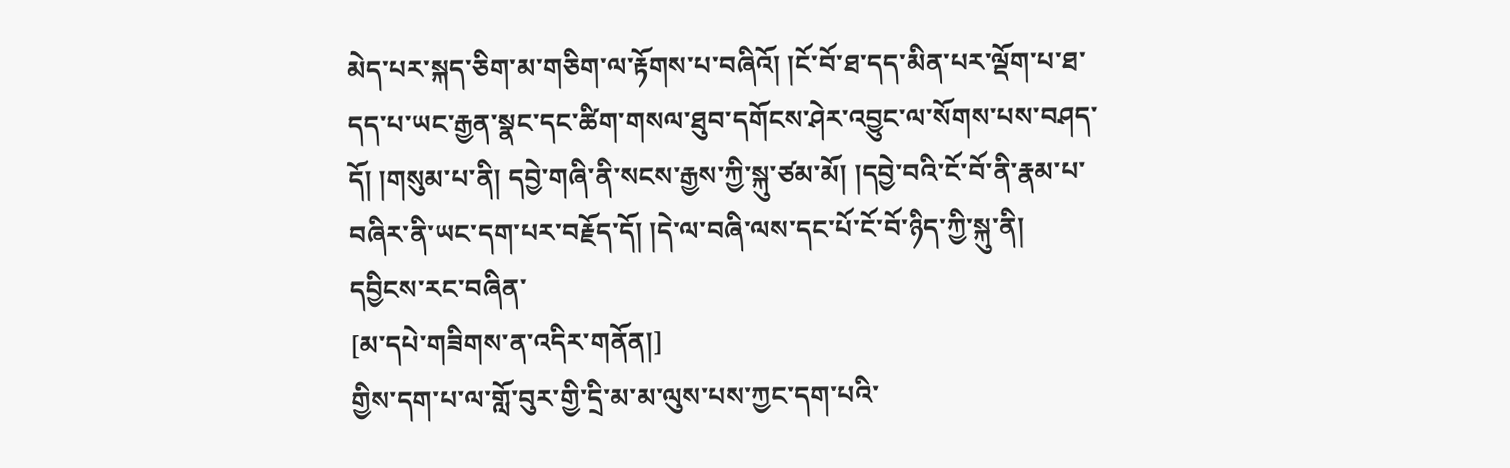མེད་པར་སྐད་ཅིག་མ་གཅིག་ལ་རྟོགས་པ་བཞིའོ། །ངོ་བོ་ཐ་དད་མིན་པར་ལྡོག་པ་ཐ་དད་པ་ཡང་རྒྱན་སྣང་དང་ཚིག་གསལ་ཐུབ་དགོངས་ཤེར་འབྱུང་ལ་སོགས་པས་བཤད་དོ། །གསུམ་པ་ནི། དབྱེ་གཞི་ནི་སངས་རྒྱས་ཀྱི་སྐུ་ཙམ་མོ། །དབྱེ་བའི་ངོ་བོ་ནི་རྣམ་པ་བཞིར་ནི་ཡང་དག་པར་བརྗོད་དོ། །དེ་ལ་བཞི་ལས་དང་པོ་ངོ་བོ་ཉིད་ཀྱི་སྐུ་ནི། དབྱིངས་རང་བཞིན་
[མ་དཔེ་གཟིགས་ན་འདིར་གནོན།]
གྱིས་དག་པ་ལ་གློ་བུར་གྱི་དྲི་མ་མ་ལུས་པས་ཀྱང་དག་པའི་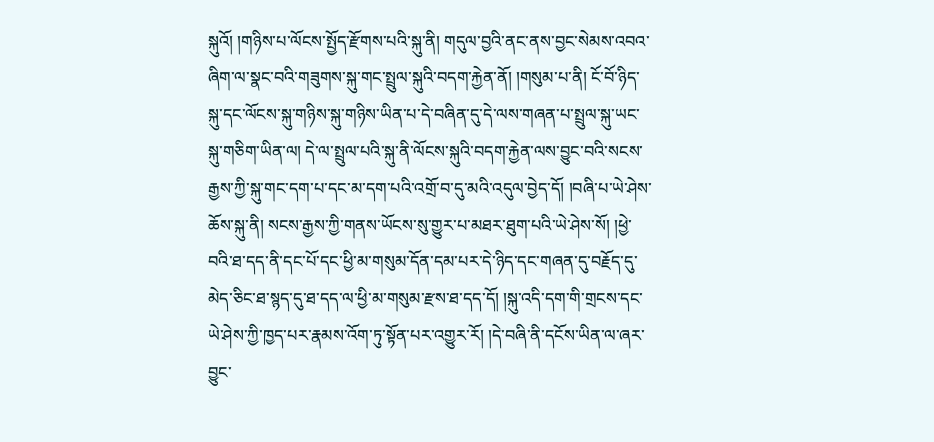སྐུའོ། །གཉིས་པ་ལོངས་སྤྱོད་རྫོགས་པའི་སྐུ་ནི། གདུལ་བྱའི་ནང་ནས་བྱང་སེམས་འབའ་ཞིག་ལ་སྣང་བའི་གཟུགས་སྐུ་གང་སྤྲུལ་སྐུའི་བདག་རྐྱེན་ནོ། །གསུམ་པ་ནི། ངོ་བོ་ཉིད་སྐུ་དང་ལོངས་སྐུ་གཉིས་སྐུ་གཉིས་ཡིན་པ་དེ་བཞིན་དུ་དེ་ལས་གཞན་པ་སྤྲུལ་སྐུ་ཡང་སྐུ་གཅིག་ཡིན་ལ། དེ་ལ་སྤྲུལ་པའི་སྐུ་ནི་ལོངས་སྐུའི་བདག་རྐྱེན་ལས་བྱུང་བའི་སངས་རྒྱས་ཀྱི་སྐུ་གང་དག་པ་དང་མ་དག་པའི་འགྲོ་བ་དུ་མའི་འདུལ་བྱེད་དོ། །བཞི་པ་ཡེ་ཤེས་ཆོས་སྐུ་ནི། སངས་རྒྱས་ཀྱི་གནས་ཡོངས་སུ་གྱུར་པ་མཐར་ཐུག་པའི་ཡེ་ཤེས་སོ། །ཕྱེ་བའི་ཐ་དད་ནི་དང་པོ་དང་ཕྱི་མ་གསུམ་དོན་དམ་པར་དེ་ཉིད་དང་གཞན་དུ་བརྗོད་དུ་མེད་ཅིང་ཐ་སྙད་དུ་ཐ་དད་ལ་ཕྱི་མ་གསུམ་རྫས་ཐ་དད་དོ། །སྐུ་འདི་དག་གི་གྲངས་དང་ཡེ་ཤེས་ཀྱི་ཁྱད་པར་རྣམས་འོག་ཏུ་སྟོན་པར་འགྱུར་རོ། །དེ་བཞི་ནི་དངོས་ཡིན་ལ་ཞར་བྱུང་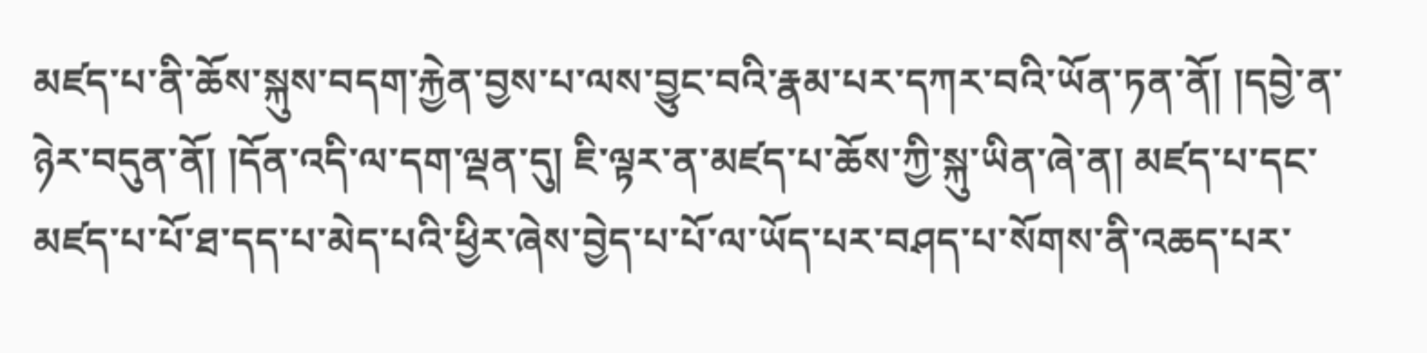མཛད་པ་ནི་ཆོས་སྐུས་བདག་རྐྱེན་བྱས་པ་ལས་བྱུང་བའི་རྣམ་པར་དཀར་བའི་ཡོན་ཏན་ནོ། །དབྱེ་ན་ཉེར་བདུན་ནོ། །དོན་འདི་ལ་དག་ལྡན་དུ། ཇི་ལྟར་ན་མཛད་པ་ཆོས་ཀྱི་སྐུ་ཡིན་ཞེ་ན། མཛད་པ་དང་མཛད་པ་པོ་ཐ་དད་པ་མེད་པའི་ཕྱིར་ཞེས་བྱེད་པ་པོ་ལ་ཡོད་པར་བཤད་པ་སོགས་ནི་འཆད་པར་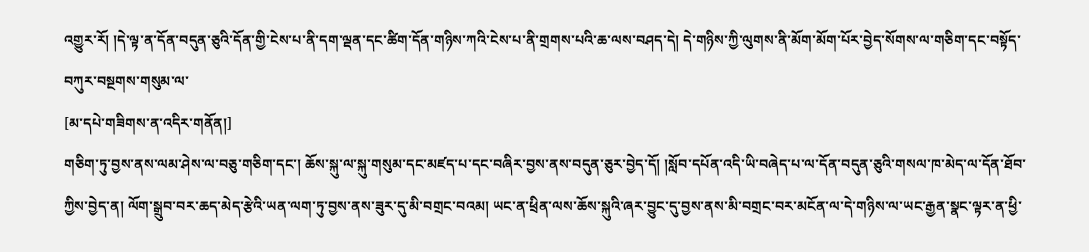འགྱུར་རོ། །དེ་ལྟ་ན་དོན་བདུན་ཅུའི་དོན་གྱི་ངེས་པ་ནི་དག་ལྡན་དང་ཚིག་དོན་གཉིས་ཀའི་ངེས་པ་ནི་གྲགས་པའི་ཆ་ལས་བཤད་དེ། དེ་གཉིས་ཀྱི་ལུགས་ནི་མོག་མོག་པོར་བྱེད་སོགས་ལ་གཅིག་དང་བསྟོད་བཀུར་བསྔགས་གསུམ་ལ་
[མ་དཔེ་གཟིགས་ན་འདིར་གནོན།]
གཅིག་ཏུ་བྱས་ནས་ལམ་ཤེས་ལ་བཅུ་གཅིག་དང་། ཆོས་སྐུ་ལ་སྐུ་གསུམ་དང་མཛད་པ་དང་བཞིར་བྱས་ནས་བདུན་ཅུར་བྱེད་དོ། །སློབ་དཔོན་འདི་ཡི་བཞེད་པ་ལ་དོན་བདུན་ཅུའི་གསལ་ཁ་མེད་ལ་དོན་ཐོབ་ཀྱིས་བྱེད་ན། ལོག་སྒྲུབ་བར་ཆད་མེད་རྩེའི་ཡན་ལག་ཏུ་བྱས་ནས་ཟུར་དུ་མི་བགྲང་བའམ། ཡང་ན་ཕྲིན་ལས་ཆོས་སྐུའི་ཞར་བྱུང་དུ་བྱས་ནས་མི་བགྲང་བར་མངོན་ལ་དེ་གཉིས་ལ་ཡང་རྒྱན་སྣང་ལྟར་ན་ཕྱི་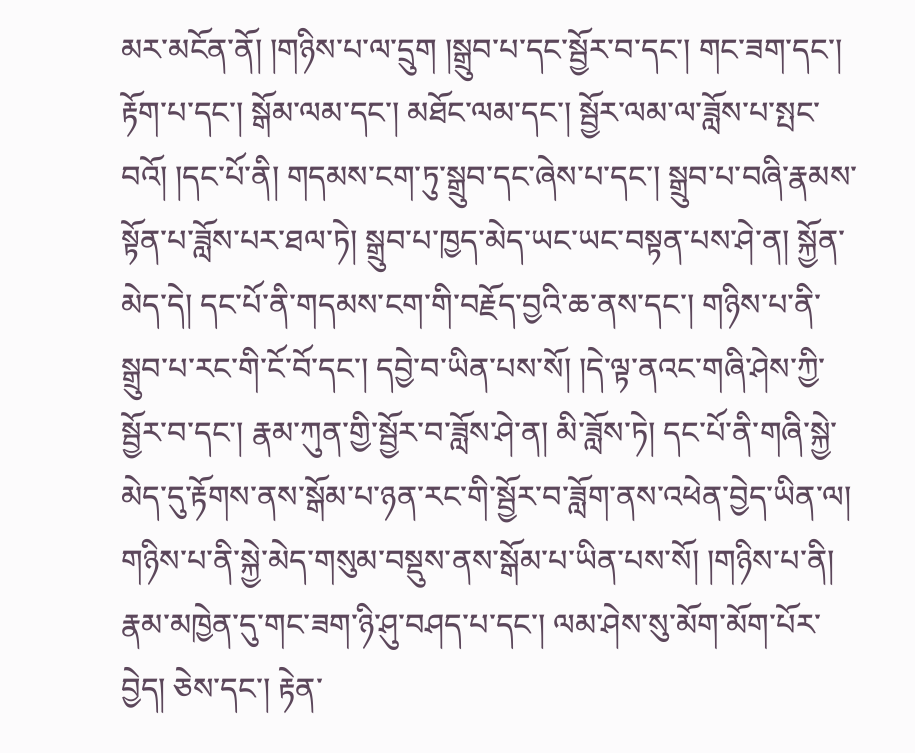མར་མངོན་ནོ། །གཉིས་པ་ལ་དྲུག །སྒྲུབ་པ་དང་སྦྱོར་བ་དང་། གང་ཟག་དང་། རྟོག་པ་དང་། སྒོམ་ལམ་དང་། མཐོང་ལམ་དང་། སྦྱོར་ལམ་ལ་ཟློས་པ་སྤང་བའོ། །དང་པོ་ནི། གདམས་ངག་ཏུ་སྒྲུབ་དང་ཞེས་པ་དང་། སྒྲུབ་པ་བཞི་རྣམས་སྟོན་པ་ཟློས་པར་ཐལ་ཏེ། སྒྲུབ་པ་ཁྱད་མེད་ཡང་ཡང་བསྟན་པས་ཤེ་ན། སྐྱོན་མེད་དེ། དང་པོ་ནི་གདམས་ངག་གི་བརྗོད་བྱའི་ཆ་ནས་དང་། གཉིས་པ་ནི་སྒྲུབ་པ་རང་གི་ངོ་བོ་དང་། དབྱེ་བ་ཡིན་པས་སོ། །དེ་ལྟ་ནའང་གཞི་ཤེས་ཀྱི་སྦྱོར་བ་དང་། རྣམ་ཀུན་གྱི་སྦྱོར་བ་ཟློས་ཤེ་ན། མི་ཟློས་ཏེ། དང་པོ་ནི་གཞི་སྐྱེ་མེད་དུ་རྟོགས་ནས་སྒོམ་པ་ཉན་རང་གི་སྦྱོར་བ་ཟློག་ནས་འཕེན་བྱེད་ཡིན་ལ། གཉིས་པ་ནི་སྐྱེ་མེད་གསུམ་བསྡུས་ནས་སྒོམ་པ་ཡིན་པས་སོ། །གཉིས་པ་ནི། རྣམ་མཁྱེན་དུ་གང་ཟག་ཉི་ཤུ་བཤད་པ་དང་། ལམ་ཤེས་སུ་མོག་མོག་པོར་བྱེད། ཅེས་དང་། རྟེན་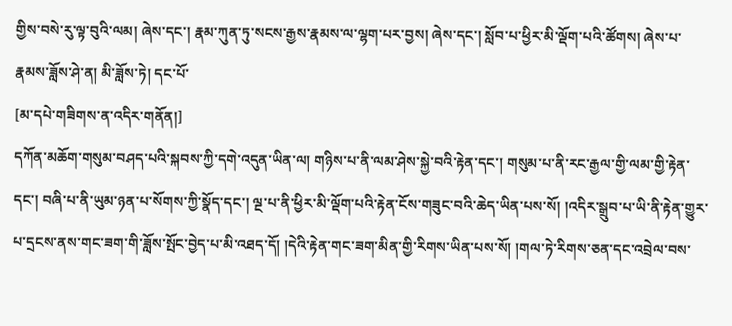གྱིས་བསེ་རུ་ལྟ་བུའི་ལམ། ཞེས་དང་། རྣམ་ཀུན་ཏུ་སངས་རྒྱས་རྣམས་ལ་ལྷག་པར་བྱས། ཞེས་དང་། སློབ་པ་ཕྱིར་མི་ལྡོག་པའི་ཚོགས། ཞེས་པ་རྣམས་ཟློས་ཤེ་ན། མི་ཟློས་ཏེ། དང་པོ་
[མ་དཔེ་གཟིགས་ན་འདིར་གནོན།]
དཀོན་མཆོག་གསུམ་བཤད་པའི་སྐབས་ཀྱི་དགེ་འདུན་ཡིན་ལ། གཉིས་པ་ནི་ལམ་ཤེས་སྐྱེ་བའི་རྟེན་དང་། གསུམ་པ་ནི་རང་རྒྱལ་གྱི་ལམ་གྱི་རྟེན་དང་། བཞི་པ་ནི་ཡུམ་ཉན་པ་སོགས་ཀྱི་སྣོད་དང་། ལྔ་པ་ནི་ཕྱིར་མི་ལྡོག་པའི་རྟེན་ངོས་གཟུང་བའི་ཆེད་ཡིན་པས་སོ། །འདིར་སྒྲུབ་པ་ཡི་ནི་རྟེན་གྱུར་པ་དྲངས་ནས་གང་ཟག་གི་ཟློས་སྤོང་བྱེད་པ་མི་འཐད་དོ། །དེའི་རྟེན་གང་ཟག་མིན་གྱི་རིགས་ཡིན་པས་སོ། །གལ་ཏེ་རིགས་ཅན་དང་འབྲེལ་བས་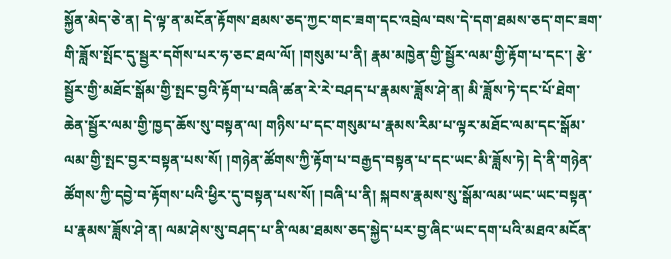སྐྱོན་མེད་ཅེ་ན། དེ་ལྟ་ན་མངོན་རྟོགས་ཐམས་ཅད་ཀྱང་གང་ཟག་དང་འབྲེལ་བས་དེ་དག་ཐམས་ཅད་གང་ཟག་གི་ཟློས་སྤོང་དུ་སྦྱར་དགོས་པར་ཧ་ཅང་ཐལ་ལོ། །གསུམ་པ་ནི། རྣམ་མཁྱེན་གྱི་སྦྱོར་ལམ་གྱི་རྟོག་པ་དང་། རྩེ་སྦྱོར་གྱི་མཐོང་སྒོམ་གྱི་སྤང་བྱའི་རྟོག་པ་བཞི་ཚན་རེ་རེ་བཤད་པ་རྣམས་ཟློས་ཤེ་ན། མི་ཟློས་ཏེ་དང་པོ་ཐེག་ཆེན་སྦྱོར་ལམ་གྱི་ཁྱད་ཆོས་སུ་བསྟན་ལ། གཉིས་པ་དང་གསུམ་པ་རྣམས་རིམ་པ་ལྟར་མཐོང་ལམ་དང་སྒོམ་ལམ་གྱི་སྤང་བྱར་བསྟན་པས་སོ། །གཉེན་ཚོགས་ཀྱི་རྟོག་པ་བརྒྱད་བསྟན་པ་དང་ཡང་མི་ཟློས་ཏེ། དེ་ནི་གཉེན་ཚོགས་ཀྱི་དབྱེ་བ་རྟོགས་པའི་ཕྱིར་དུ་བསྟན་པས་སོ། །བཞི་པ་ནི། སྐབས་རྣམས་སུ་སྒོམ་ལམ་ཡང་ཡང་བསྟན་པ་རྣམས་ཟློས་ཤེ་ན། ལམ་ཤེས་སུ་བཤད་པ་ནི་ལམ་ཐམས་ཅད་སྐྱེད་པར་བྱ་ཞིང་ཡང་དག་པའི་མཐའ་མངོན་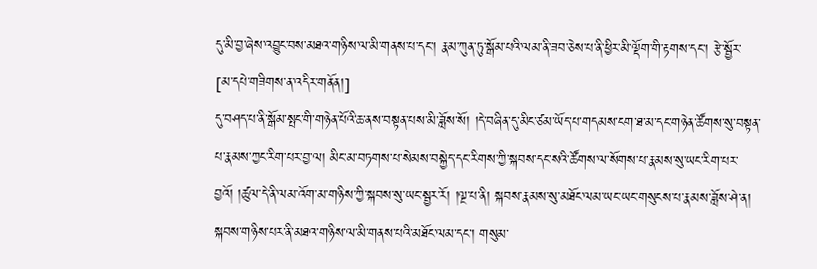དུ་མི་བྱ་ཞེས་འབྱུང་བས་མཐའ་གཉིས་ལ་མི་གནས་པ་དང་། རྣམ་ཀུན་ཏུ་སྒོམ་པའི་ལམ་ནི་ཟབ་ཅེས་པ་ནི་ཕྱིར་མི་ལྡོག་གི་རྟགས་དང་། རྩེ་སྦྱོར་
[མ་དཔེ་གཟིགས་ན་འདིར་གནོན།]
དུ་བཤད་པ་ནི་སྒོམ་སྤང་གི་གཉེན་པོའི་ཆ་ནས་བསྟན་པས་མི་ཟློས་སོ། །དེ་བཞིན་དུ་མིང་ཙམ་ཡོད་པ་གདམས་ངག་ཐ་མ་དང་གཉེན་ཚོགས་སུ་བསྟན་པ་རྣམས་ཀྱང་རིག་པར་བྱ་ལ། མིང་མ་བཏགས་པ་སེམས་བསྐྱེད་དང་རིགས་ཀྱི་སྐབས་དང་སའི་ཚོགས་ལ་སོགས་པ་རྣམས་སུ་ཡང་རིག་པར་བྱའོ། །ཚུལ་དེ་ནི་ལམ་འོག་མ་གཉིས་ཀྱི་སྐབས་སུ་ཡང་སྦྱར་རོ། །ལྔ་པ་ནི། སྐབས་རྣམས་སུ་མཐོང་ལམ་ཡང་ཡང་གསུངས་པ་རྣམས་ཟློས་ཤེ་ན། སྐབས་གཉིས་པར་ནི་མཐའ་གཉིས་ལ་མི་གནས་པའི་མཐོང་ལམ་དང་། གསུམ་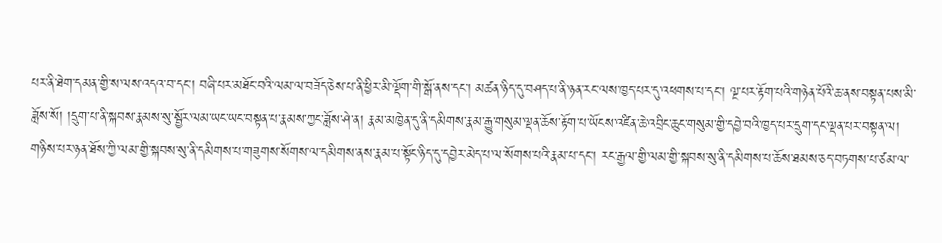པར་ནི་ཐེག་དམན་གྱི་ས་ལས་འདའ་བ་དང་། བཞི་པར་མཐོང་བའི་ལམ་ལ་བཟོད་ཅེས་པ་ནི་ཕྱིར་མི་ལྡོག་གི་སྒོ་ནས་དང་། མཚན་ཉིད་དུ་བཤད་པ་ནི་ཉན་རང་ལས་ཁྱད་པར་དུ་འཕགས་པ་དང་། ལྔ་པར་རྟོག་པའི་གཉེན་པོའི་ཆ་ནས་བསྟན་པས་མི་ཟློས་སོ། །དྲུག་པ་ནི་སྐབས་རྣམས་སུ་སྦྱོར་ལམ་ཡང་ཡང་བསྟན་པ་རྣམས་ཀྱང་ཟློས་ཤེ་ན། རྣམ་མཁྱེན་དུ་ནི་དམིགས་རྣམ་རྒྱུ་གསུམ་ལྡན་ཆོས་རྟོག་པ་ཡོངས་འཛིན་ཆེ་འབྲིང་ཆུང་གསུམ་གྱི་དབྱེ་བའི་ཁྱད་པར་དྲུག་དང་ལྡན་པར་བསྟན་ལ། གཉིས་པར་ཉན་ཐོས་ཀྱི་ལམ་གྱི་སྐབས་སུ་ནི་དམིགས་པ་གཟུགས་སོགས་ལ་དམིགས་ནས་རྣམ་པ་སྟོང་ཉིད་དུ་དབྱེར་མེད་པ་ལ་སོགས་པའི་རྣམ་པ་དང་། རང་རྒྱལ་གྱི་ལམ་གྱི་སྐབས་སུ་ནི་དམིགས་པ་ཆོས་ཐམས་ཅད་བཏགས་པ་ཙམ་ལ་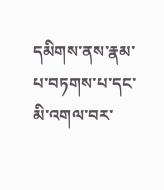དམིགས་ནས་རྣམ་པ་བཏགས་པ་དང་མི་འགལ་བར་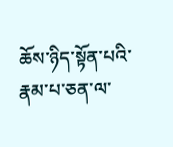ཆོས་ཉིད་སྟོན་པའི་རྣམ་པ་ཅན་ལ་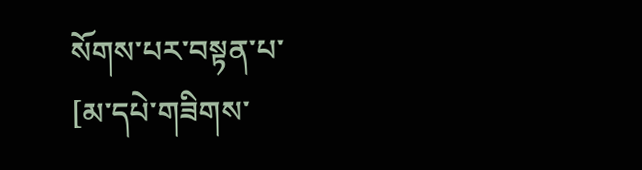སོགས་པར་བསྟན་པ་
[མ་དཔེ་གཟིགས་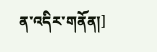ན་འདིར་གནོན།]